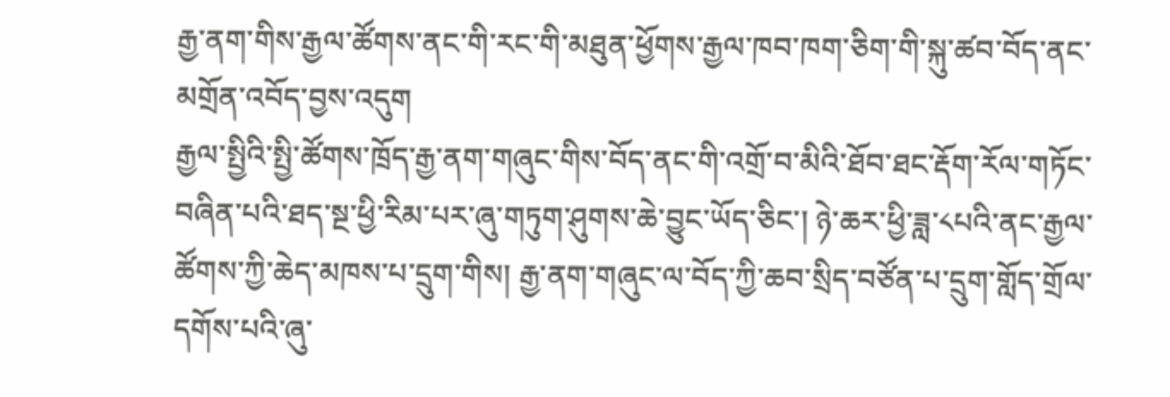རྒྱ་ནག་གིས་རྒྱལ་ཚོགས་ནང་གི་རང་གི་མཐུན་ཕྱོགས་རྒྱལ་ཁབ་ཁག་ཅིག་གི་སྐུ་ཚབ་བོད་ནང་མགྲོན་འབོད་བྱས་འདུག
རྒྱལ་སྤྱིའི་སྤྱི་ཚོགས་ཁྲོད་རྒྱ་ནག་གཞུང་གིས་བོད་ནང་གི་འགྲོ་བ་མིའི་ཐོབ་ཐང་རྡོག་རོལ་གཏོང་བཞིན་པའི་ཐད་སྔ་ཕྱི་རིམ་པར་ཞུ་གཏུག་ཤུགས་ཆེ་བྱུང་ཡོད་ཅིང་། ཉེ་ཆར་ཕྱི་ཟླ་༨པའི་ནང་རྒྱལ་ཚོགས་ཀྱི་ཆེད་མཁས་པ་དྲུག་གིས། རྒྱ་ནག་གཞུང་ལ་བོད་ཀྱི་ཆབ་སྲིད་བཙོན་པ་དྲུག་གློད་གྲོལ་དགོས་པའི་ཞུ་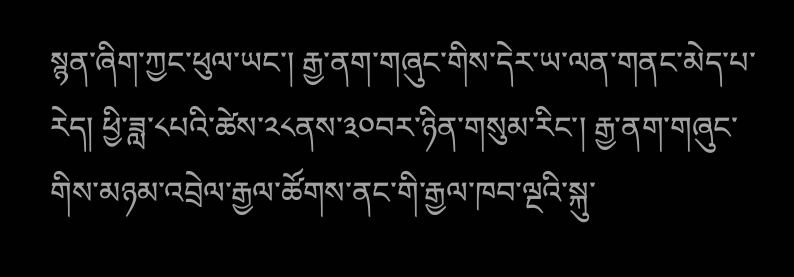སྙན་ཞིག་ཀྱང་ཕུལ་ཡང་། རྒྱ་ནག་གཞུང་གིས་དེར་ཡ་ལན་གནང་མེད་པ་རེད། ཕྱི་ཟླ་༨པའི་ཚེས་༢༨ནས་༣༠བར་ཉིན་གསུམ་རིང་། རྒྱ་ནག་གཞུང་གིས་མཉམ་འབྲེལ་རྒྱལ་ཚོགས་ནང་གི་རྒྱལ་ཁབ་ལྔའི་སྐུ་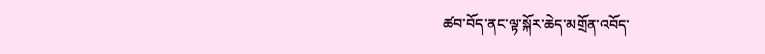ཚབ་བོད་ནང་ལྟ་སྐོར་ཆེད་མགྲོན་འབོད་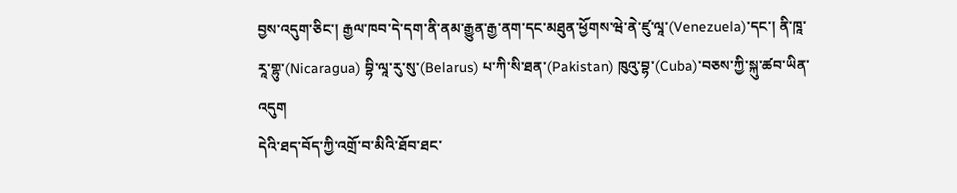བྱས་འདུག་ཅིང་། རྒྱལ་ཁབ་དེ་དག་ནི་ནམ་རྒྱུན་རྒྱ་ནག་དང་མཐུན་ཕྱོགས་ཝེ་ནེ་ཛུ་ལཱ་(Venezuela)་དང་། ནི་ཁཱ་རཱ་གྷུ་(Nicaragua) བྷི་ལཱ་རུ་སུ་(Belarus) པ་ཀི་སི་ཐན་(Pakistan) ཁུའུ་བྷ་(Cuba)་བཅས་ཀྱི་སྐུ་ཚབ་ཡིན་འདུག
དེའི་ཐད་བོད་ཀྱི་འགྲོ་བ་མིའི་ཐོབ་ཐང་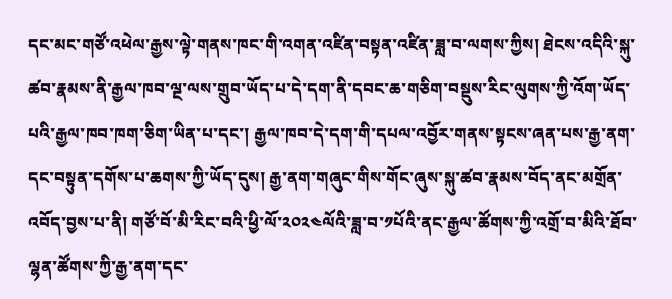དང་མང་གཙོ་འཕེལ་རྒྱས་ལྟེ་གནས་ཁང་གི་འགན་འཛིན་བསྟན་འཛིན་ཟླ་བ་ལགས་ཀྱིས། ཐེངས་འདིའི་སྐུ་ཚབ་རྣམས་ནི་རྒྱལ་ཁབ་ལྔ་ལས་གྲུབ་ཡོད་པ་དེ་དག་ནི་དབང་ཆ་གཅིག་བསྡུས་རིང་ལུགས་ཀྱི་འོག་ཡོད་པའི་རྒྱལ་ཁབ་ཁག་ཅིག་ཡིན་པ་དང་། རྒྱལ་ཁབ་དེ་དག་གི་དཔལ་འབྱོར་གནས་སྟངས་ཞན་པས་རྒྱ་ནག་དང་བསྟུན་དགོས་པ་ཆགས་ཀྱི་ཡོད་དུས། རྒྱ་ནག་གཞུང་གིས་གོང་ཞུས་སྐུ་ཚབ་རྣམས་བོད་ནང་མགྲོན་འབོད་བྱས་པ་ནི། གཙོ་བོ་མི་རིང་བའི་ཕྱི་ལོ་༢༠༢༤ལོའི་ཟླ་བ་༡པོའི་ནང་རྒྱལ་ཚོགས་ཀྱི་འགྲོ་བ་མིའི་ཐོབ་ལྷན་ཚོགས་ཀྱི་རྒྱ་ནག་དང་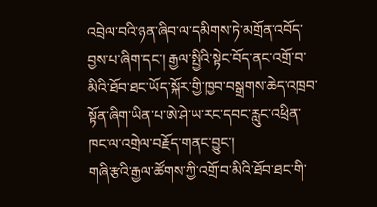འབྲེལ་བའི་ཉན་ཞིབ་ལ་དམིགས་ཏེ་མགྲོན་འབོད་བྱས་པ་ཞིག་དང་། རྒྱལ་སྤྱིའི་སྟེང་བོད་ནང་འགྲོ་བ་མིའི་ཐོབ་ཐང་ཡོད་སྐོར་གྱི་ཁྱབ་བསྒྲགས་ཆེད་འཁྲབ་སྟོན་ཞིག་ཡིན་པ་ཨེ་ཤེ་ཡ་རང་དབང་རླུང་འཕྲིན་ཁང་ལ་འགྲེལ་བརྗོད་གནང་བྱུང་།
གཞི་རྩའི་རྒྱལ་ཚོགས་ཀྱི་འགྲོ་བ་མིའི་ཐོབ་ཐང་གི་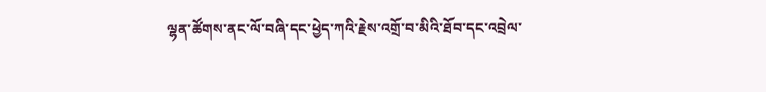ལྷན་ཚོགས་ནང་ལོ་བཞི་དང་ཕྱེད་ཀའི་རྗེས་འགྲོ་བ་མིའི་ཐོབ་དང་འབྲེལ་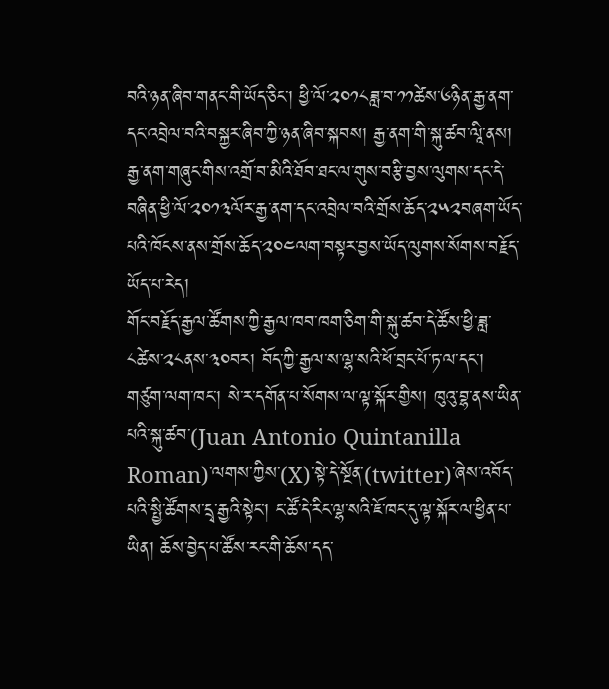བའི་ཉན་ཞིབ་གནང་གི་ཡོད་ཅིང་། ཕྱི་ལོ་༢༠༡༨ཟླ་བ་༡༡ཚེས་༦ཉིན་རྒྱ་ནག་དང་འབྲེལ་བའི་བསྐྱར་ཞིབ་ཀྱི་ཉན་ཞིབ་སྐབས། རྒྱ་ནག་གི་སྐུ་ཚབ་ལཱི་ནས། རྒྱ་ནག་གཞུང་གིས་འགྲོ་བ་མིའི་ཐོབ་ཐང་ལ་གུས་བརྩི་བྱས་ལུགས་དང་དེ་བཞིན་ཕྱི་ལོ་༢༠༡༣ལོར་རྒྱ་ནག་དང་འབྲེལ་བའི་གྲོས་ཆོད་༢༥༢བཞག་ཡོད་པའི་ཁོངས་ནས་གྲོས་ཆོད་༢༠༤ལག་བསྟར་བྱས་ཡོད་ལུགས་སོགས་བརྗོད་ཡོད་པ་རེད།
གོང་བརྗོད་རྒྱལ་ཚོགས་ཀྱི་རྒྱལ་ཁབ་ཁག་ཅིག་གི་སྐུ་ཚབ་དེ་ཚོས་ཕྱི་ཟླ་༨ཚེས་༢༨ནས་༣༠བར། བོད་ཀྱི་རྒྱལ་ས་ལྷ་སའི་ཕོ་བྲང་པོ་ཏ་ལ་དང་། གཙུག་ལག་ཁང་། སེ་ར་དགོན་པ་སོགས་ལ་ལྟ་སྐོར་གྱིས། ཁུའུ་བྷ་ནས་ཡིན་པའི་སྐུ་ཚབ་(Juan Antonio Quintanilla Roman)་ལགས་ཀྱིས་(X)་སྟེ་དེ་སྔོན་(twitter)་ཞེས་འབོད་པའི་སྤྱི་ཚོགས་དྲྭ་རྒྱའི་སྟེང་། ང་ཚོ་དེ་རིང་ལྷ་སའི་ཇོ་ཁང་དུ་ལྟ་སྐོར་ལ་ཕྱིན་པ་ཡིན། ཆོས་བྱེད་པ་ཚོས་རང་གི་ཆོས་དད་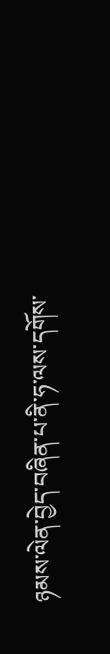ཉམས་ལེན་བྱེད་བཞིན་པ་ནི་ཧ་ལས་དགོས་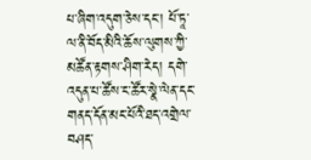པ་ཞིག་འདུག་ཅེས་དང་། པོ་ཏཱ་ལ་ནི་བོད་མིའི་ཆོས་ལུགས་ཀྱི་མཚོན་རྟགས་ཤིག་རེད། དགེ་འདུན་པ་ཚོས་ང་ཚོར་སྣེ་ལེན་དང་གནད་དོན་མང་པོའི་ཐད་འགྲེལ་བཤད་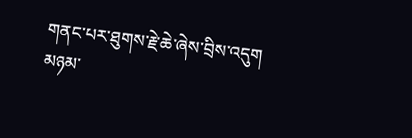གནང་པར་ཐུགས་རྗེ་ཆེ་ཞེས་བྲིས་འདུག
མཉམ་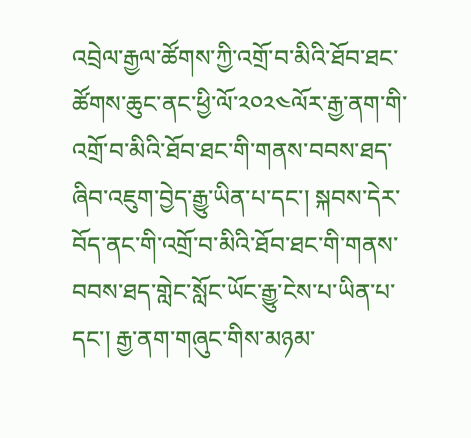འབྲེལ་རྒྱལ་ཚོགས་ཀྱི་འགྲོ་བ་མིའི་ཐོབ་ཐང་ཚོགས་ཆུང་ནང་ཕྱི་ལོ་༢༠༢༤ལོར་རྒྱ་ནག་གི་འགྲོ་བ་མིའི་ཐོབ་ཐང་གི་གནས་བབས་ཐད་ཞིབ་འཇུག་བྱེད་རྒྱུ་ཡིན་པ་དང་། སྐབས་དེར་བོད་ནང་གི་འགྲོ་བ་མིའི་ཐོབ་ཐང་གི་གནས་བབས་ཐད་གླེང་སློང་ཡོང་རྒྱུ་ངེས་པ་ཡིན་པ་དང་། རྒྱ་ནག་གཞུང་གིས་མཉམ་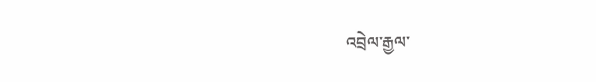འབྲེལ་རྒྱལ་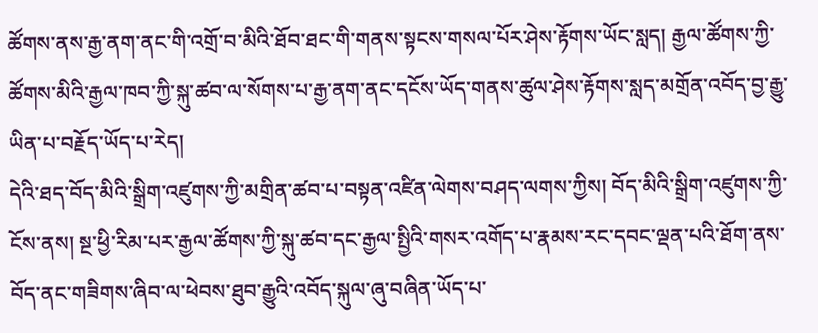ཚོགས་ནས་རྒྱ་ནག་ནང་གི་འགྲོ་བ་མིའི་ཐོབ་ཐང་གི་གནས་སྟངས་གསལ་པོར་ཤེས་རྟོགས་ཡོང་སླད། རྒྱལ་ཚོགས་ཀྱི་ཚོགས་མིའི་རྒྱལ་ཁབ་ཀྱི་སྐུ་ཚབ་ལ་སོགས་པ་རྒྱ་ནག་ནང་དངོས་ཡོད་གནས་ཚུལ་ཤེས་རྟོགས་སླད་མགྲོན་འབོད་བྱ་རྒྱུ་ཡིན་པ་བརྗོད་ཡོད་པ་རེད།
དེའི་ཐད་བོད་མིའི་སྒྲིག་འཛུགས་ཀྱི་མགྲིན་ཚབ་པ་བསྟན་འཛིན་ལེགས་བཤད་ལགས་ཀྱིས། བོད་མིའི་སྒྲིག་འཛུགས་ཀྱི་ངོས་ནས། སྔ་ཕྱི་རིམ་པར་རྒྱལ་ཚོགས་ཀྱི་སྐུ་ཚབ་དང་རྒྱལ་སྤྱིའི་གསར་འགོད་པ་རྣམས་རང་དབང་ལྡན་པའི་ཐོག་ནས་བོད་ནང་གཟིགས་ཞིབ་ལ་ཕེབས་ཐུབ་རྒྱུའི་འབོད་སྐུལ་ཞུ་བཞིན་ཡོད་པ་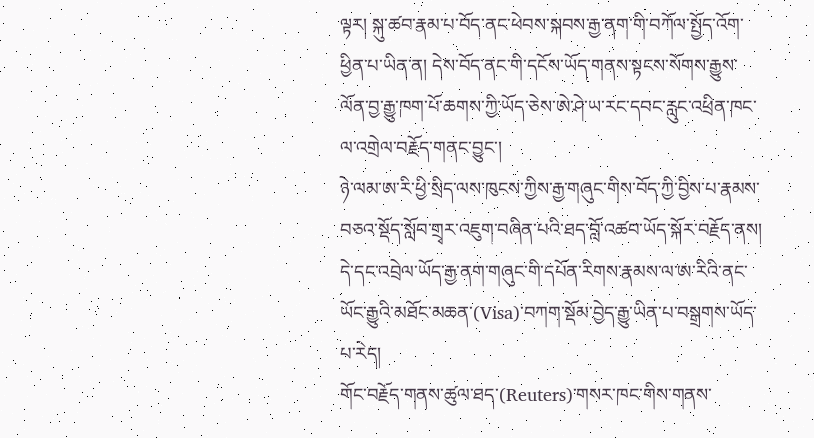ལྟར། སྐུ་ཚབ་རྣམ་པ་བོད་ནང་ཕེབས་སྐབས་རྒྱ་ནག་གི་བཀོལ་སྤྱོད་འོག་ཕྱིན་པ་ཡིན་ན། དེས་བོད་ནང་གི་དངོས་ཡོད་གནས་སྟངས་སོགས་རྒྱུས་ལོན་བྱ་རྒྱུ་ཁག་པོ་ཆགས་ཀྱི་ཡོད་ཅེས་ཨེ་ཤེ་ཡ་རང་དབང་རླུང་འཕྲིན་ཁང་ལ་འགྲེལ་བརྗོད་གནང་བྱུང་།
ཉེ་ལམ་ཨ་རི་ཕྱི་སྲིད་ལས་ཁུངས་ཀྱིས་རྒྱ་གཞུང་གིས་བོད་ཀྱི་བྱིས་པ་རྣམས་བཅའ་སྡོད་སློབ་གྲྭར་འཇུག་བཞིན་པའི་ཐད་བློ་འཚབ་ཡོད་སྐོར་བརྗོད་ནས། དེ་དང་འབྲེལ་ཡོད་རྒྱ་ནག་གཞུང་གི་དཔོན་རིགས་རྣམས་ལ་ཨ་རིའི་ནང་ཡོང་རྒྱུའི་མཐོང་མཆན་(Visa)་བཀག་སྡོམ་བྱེད་རྒྱུ་ཡིན་པ་བསྒྲགས་ཡོད་པ་རེད།
གོང་བརྗོད་གནས་ཚུལ་ཐད་(Reuters)་གསར་ཁང་གིས་གནས་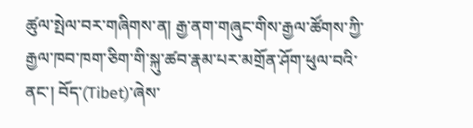ཚུལ་སྤེལ་བར་གཞིགས་ན། རྒྱ་ནག་གཞུང་གིས་རྒྱལ་ཚོགས་ཀྱི་རྒྱལ་ཁབ་ཁག་ཅིག་གི་སྐུ་ཚབ་རྣམ་པར་མགྲོན་ཤོག་ཕུལ་བའི་ནང་། བོད་(Tibet)་ཞེས་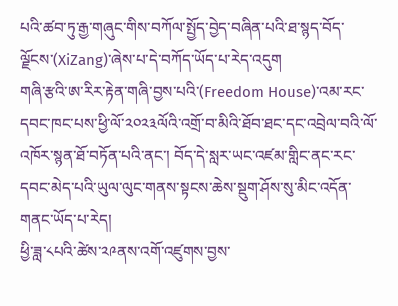པའི་ཚབ་ཏུ་རྒྱ་གཞུང་གིས་བཀོལ་སྤྱོད་བྱེད་བཞིན་པའི་ཐ་སྙད་བོད་ལྗོངས་(XiZang)་ཞེས་པ་དེ་བཀོད་ཡོད་པ་རེད་འདུག
གཞི་རྩའི་ཨ་རིར་རྟེན་གཞི་བྱས་པའི་(Freedom House)་འམ་རང་དབང་ཁང་པས་ཕྱི་ལོ་༢༠༢༣ལོའི་འགྲོ་བ་མིའི་ཐོབ་ཐང་དང་འབྲེལ་བའི་ལོ་འཁོར་སྙན་ཐོ་བཏོན་པའི་ནང་། བོད་དེ་སླར་ཡང་འཛམ་གླིང་ནང་རང་དབང་མེད་པའི་ཡུལ་ལུང་གནས་སྟངས་ཆེས་སྡུག་ཤོས་སུ་མིང་འདོན་གནང་ཡོད་པ་རེད།
ཕྱི་ཟླ་༨པའི་ཚེས་༢༩ནས་འགོ་འཛུགས་བྱས་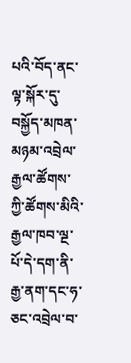པའི་བོད་ནང་ལྟ་སྐོར་དུ་བསྐྱོད་མཁན་མཉམ་འབྲེལ་རྒྱལ་ཚོགས་ཀྱི་ཚོགས་མིའི་རྒྱལ་ཁབ་ལྔ་པོ་དེ་དག་ནི་རྒྱ་ནག་དང་ཧ་ཅང་འབྲེལ་བ་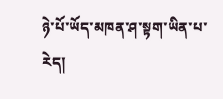ཉེ་པོ་ཡོད་མཁན་ཤ་སྟག་ཡིན་པ་རེད།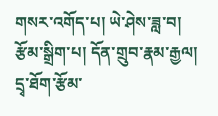གསར་འགོད་པ། ཡེ་ཤེས་ཟླ་བ།
རྩོམ་སྒྲིག་པ། དོན་གྲུབ་རྣམ་རྒྱལ།
དྲྭ་ཐོག་རྩོམ་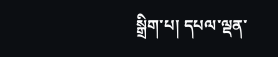སྒྲིག་པ། དཔལ་ལྡན་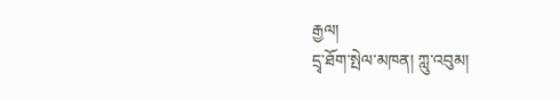རྒྱལ།
དྲྭ་ཐོག་སྤེལ་མཁན། ཀླུ་འབུམ།